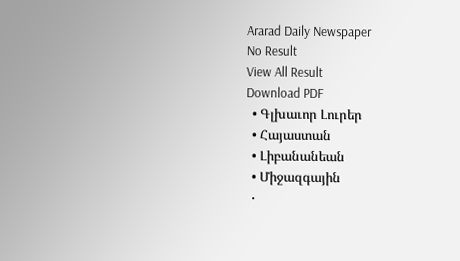Ararad Daily Newspaper
No Result
View All Result
Download PDF
  • Գլխաւոր Լուրեր
  • Հայաստան
  • Լիբանանեան
  • Միջազգային
  •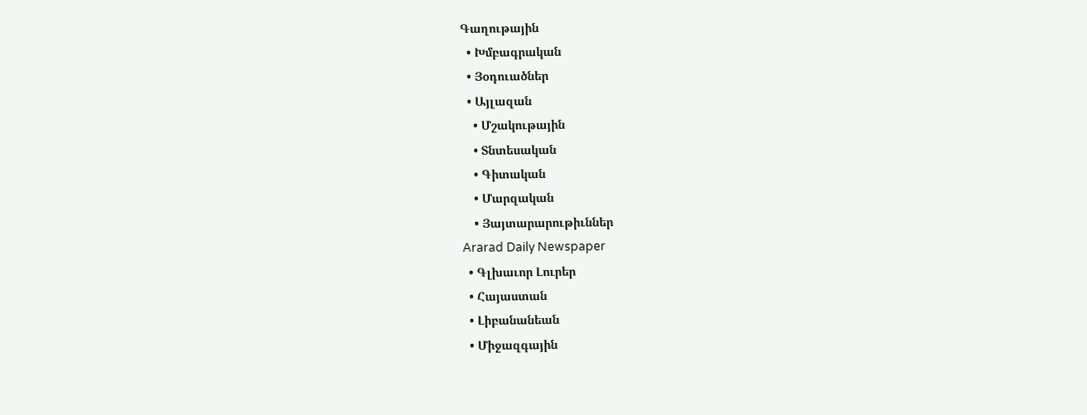Գաղութային
  • Խմբագրական
  • Յօդուածներ
  • Այլազան
    • Մշակութային
    • Տնտեսական
    • Գիտական
    • Մարզական
    • Յայտարարութիւններ
Ararad Daily Newspaper
  • Գլխաւոր Լուրեր
  • Հայաստան
  • Լիբանանեան
  • Միջազգային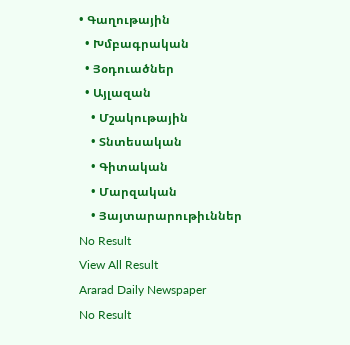• Գաղութային
  • Խմբագրական
  • Յօդուածներ
  • Այլազան
    • Մշակութային
    • Տնտեսական
    • Գիտական
    • Մարզական
    • Յայտարարութիւններ
No Result
View All Result
Ararad Daily Newspaper
No Result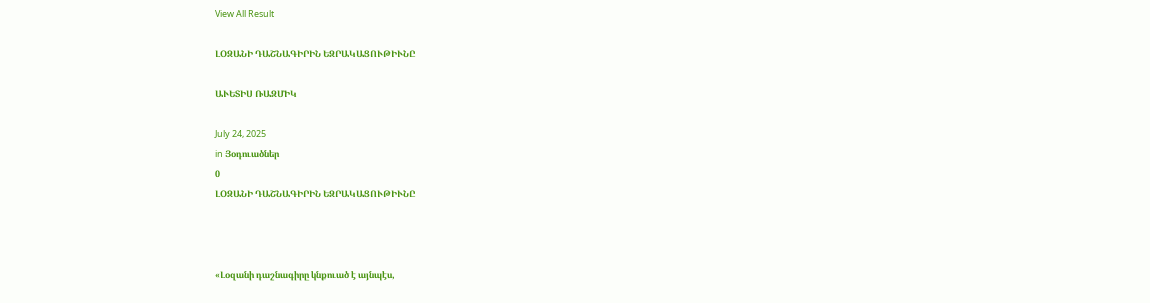View All Result

ԼՕԶԱՆԻ ԴԱՇՆԱԳԻՐԻՆ ԵԶՐԱԿԱՑՈՒԹԻՒՆԸ

ԱՒԵՏԻՍ ՌԱԶՄԻԿ

July 24, 2025
in Յօդուածներ
0
ԼՕԶԱՆԻ ԴԱՇՆԱԳԻՐԻՆ ԵԶՐԱԿԱՑՈՒԹԻՒՆԸ



«Լօզանի դաշնագիրը կնքուած է այնպէս,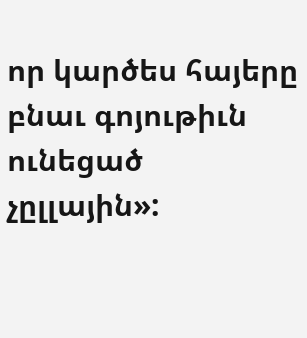որ կարծես հայերը բնաւ գոյութիւն ունեցած չըլլային»: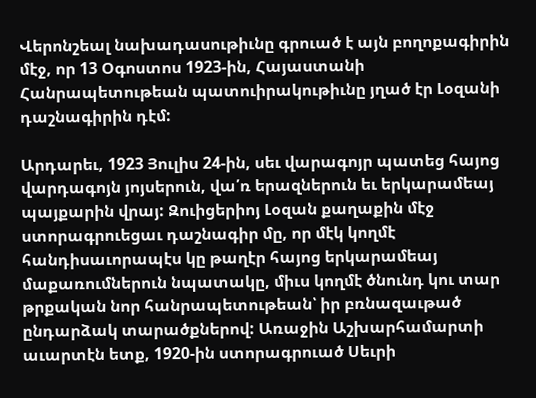Վերոնշեալ նախադասութիւնը գրուած է այն բողոքագիրին մէջ, որ 13 Օգոստոս 1923-ին, Հայաստանի Հանրապետութեան պատուիրակութիւնը յղած էր Լօզանի դաշնագիրին դէմ:

Արդարեւ, 1923 Յուլիս 24-ին, սեւ վարագոյր պատեց հայոց վարդագոյն յոյսերուն, վա՛ռ երազներուն եւ երկարամեայ պայքարին վրայ: Զուիցերիոյ Լօզան քաղաքին մէջ ստորագրուեցաւ դաշնագիր մը, որ մէկ կողմէ հանդիսաւորապէս կը թաղէր հայոց երկարամեայ մաքառումներուն նպատակը, միւս կողմէ ծնունդ կու տար թրքական նոր հանրապետութեան՝ իր բռնազաւթած ընդարձակ տարածքներով: Առաջին Աշխարհամարտի աւարտէն ետք, 1920-ին ստորագրուած Սեւրի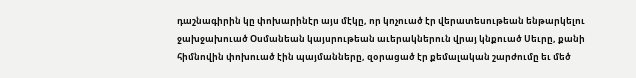դաշնագիրին կը փոխարինէր այս մէկը, որ կոչուած էր վերատեսութեան ենթարկելու ջախջախուած Օսմանեան կայսրութեան աւերակներուն վրայ կնքուած Սեւրը, քանի հիմնովին փոխուած էին պայմանները, զօրացած էր քեմալական շարժումը եւ մեծ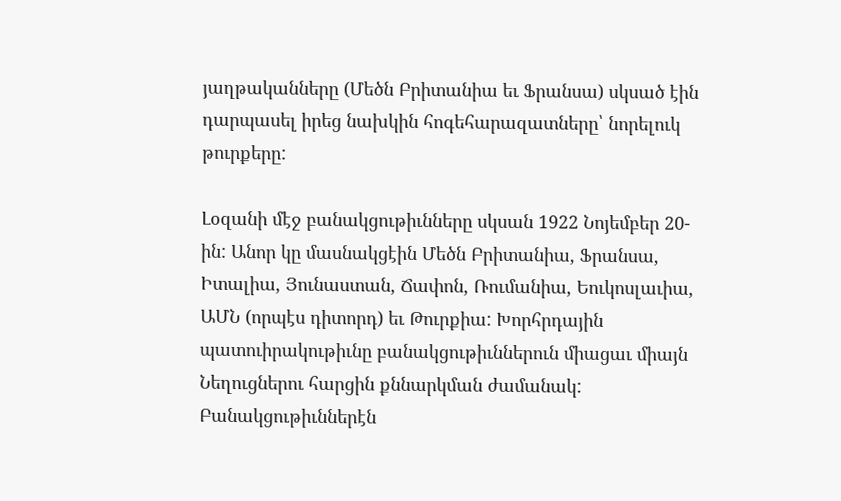յաղթականները (Մեծն Բրիտանիա եւ Ֆրանսա) սկսած էին դարպասել իրեց նախկին հոգեհարազատները՝ նորելուկ թուրքերը:

Լօզանի մէջ բանակցութիւնները սկսան 1922 Նոյեմբեր 20-ին: Անոր կը մասնակցէին Մեծն Բրիտանիա, Ֆրանսա, Իտալիա, Յունաստան, Ճափոն, Ռումանիա, Եուկոսլաւիա, ԱՄՆ (որպէս դիտորդ) եւ Թուրքիա: Խորհրդային պատուիրակութիւնը բանակցութիւններուն միացաւ միայն Նեղուցներու հարցին քննարկման ժամանակ: Բանակցութիւններէն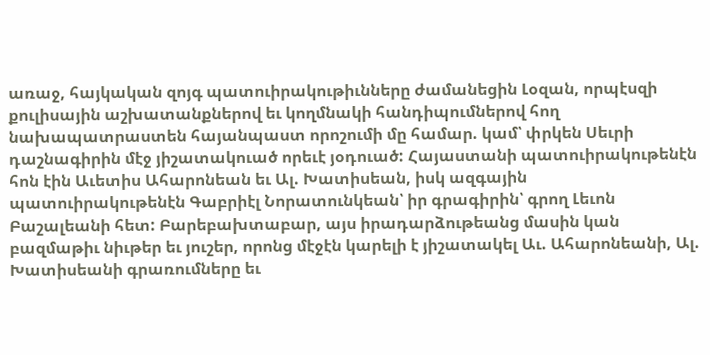առաջ, հայկական զոյգ պատուիրակութիւնները ժամանեցին Լօզան, որպէսզի քուլիսային աշխատանքներով եւ կողմնակի հանդիպումներով հող նախապատրաստեն հայանպաստ որոշումի մը համար. կամ՝ փրկեն Սեւրի դաշնագիրին մէջ յիշատակուած որեւէ յօդուած: Հայաստանի պատուիրակութենէն հոն էին Աւետիս Ահարոնեան եւ Ալ. Խատիսեան, իսկ ազգային պատուիրակութենէն Գաբրիէլ Նորատունկեան՝ իր գրագիրին՝ գրող Լեւոն Բաշալեանի հետ: Բարեբախտաբար, այս իրադարձութեանց մասին կան բազմաթիւ նիւթեր եւ յուշեր, որոնց մէջէն կարելի է յիշատակել Աւ. Ահարոնեանի, Ալ. Խատիսեանի գրառումները եւ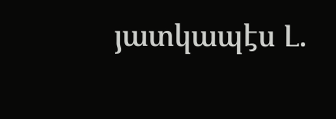յատկապէս Լ.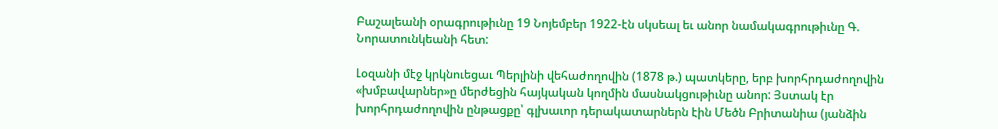Բաշալեանի օրագրութիւնը 19 Նոյեմբեր 1922-էն սկսեալ եւ անոր նամակագրութիւնը Գ. Նորատունկեանի հետ:

Լօզանի մէջ կրկնուեցաւ Պերլինի վեհաժողովին (1878 թ.) պատկերը, երբ խորհրդաժողովին «խմբավարներ»ը մերժեցին հայկական կողմին մասնակցութիւնը անոր: Յստակ էր խորհրդաժողովին ընթացքը՝ գլխաւոր դերակատարներն էին Մեծն Բրիտանիա (յանձին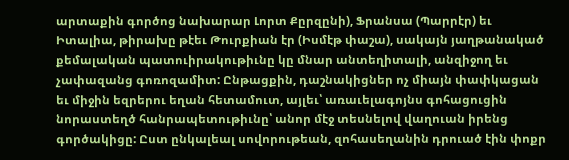արտաքին գործոց նախարար Լորտ Քըրզընի), Ֆրանսա (Պարրէր) եւ Իտալիա, թիրախը թէեւ Թուրքիան էր (Իսմէթ փաշա), սակայն յաղթանակած քեմալական պատուիրակութիւնը կը մնար անտեղիտալի, անզիջող եւ չափազանց գոռոզամիտ: Ընթացքին, դաշնակիցներ ոչ միայն փափկացան եւ միջին եզրերու եղան հետամուտ, այլեւ՝ առաւելագոյնս գոհացուցին նորաստեղծ հանրապետութիւնը՝ անոր մէջ տեսնելով վաղուան իրենց գործակիցը: Ըստ ընկալեալ սովորութեան, զոհասեղանին դրուած էին փոքր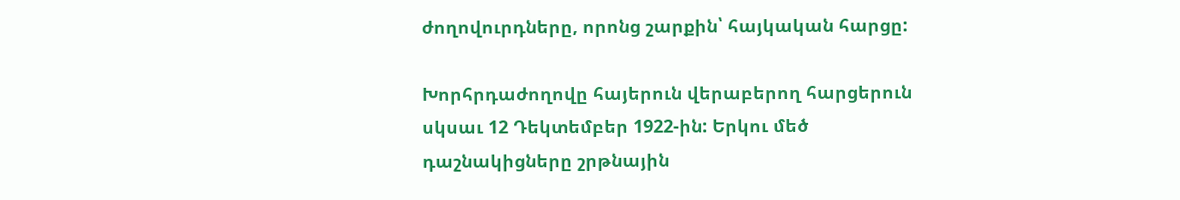ժողովուրդները, որոնց շարքին՝ հայկական հարցը:

Խորհրդաժողովը հայերուն վերաբերող հարցերուն սկսաւ 12 Դեկտեմբեր 1922-ին: Երկու մեծ դաշնակիցները շրթնային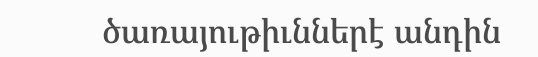ծառայութիւններէ անդին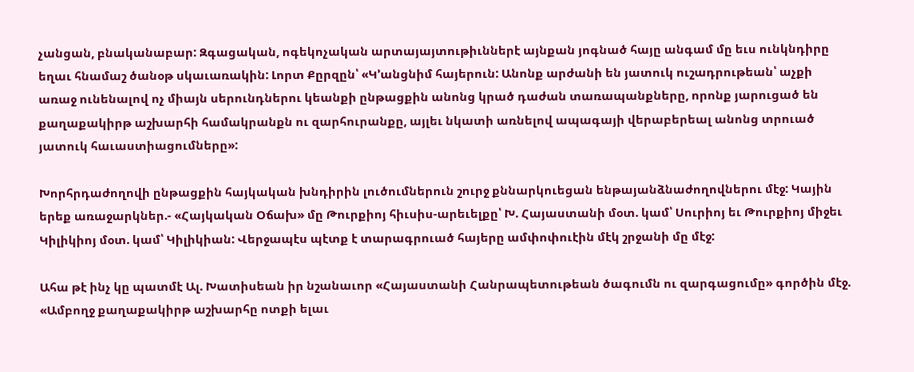չանցան, բնականաբար: Զգացական, ոգեկոչական արտայայտութիւններէ այնքան յոգնած հայը անգամ մը եւս ունկնդիրը եղաւ հնամաշ ծանօթ սկաւառակին: Լորտ Քըրզըն՝ «Կ’անցնիմ հայերուն: Անոնք արժանի են յատուկ ուշադրութեան՝ աչքի առաջ ունենալով ոչ միայն սերունդներու կեանքի ընթացքին անոնց կրած դաժան տառապանքները, որոնք յարուցած են քաղաքակիրթ աշխարհի համակրանքն ու զարհուրանքը, այլեւ նկատի առնելով ապագայի վերաբերեալ անոնց տրուած յատուկ հաւաստիացումները»:

Խորհրդաժողովի ընթացքին հայկական խնդիրին լուծումներուն շուրջ քննարկուեցան ենթայանձնաժողովներու մէջ: Կային երեք առաջարկներ.- «Հայկական Օճախ» մը Թուրքիոյ հիւսիս-արեւելքը՝ Խ. Հայաստանի մօտ. կամ՝ Սուրիոյ եւ Թուրքիոյ միջեւ Կիլիկիոյ մօտ. կամ՝ Կիլիկիան: Վերջապէս պէտք է տարագրուած հայերը ամփոփուէին մէկ շրջանի մը մէջ:

Ահա թէ ինչ կը պատմէ Ալ. Խատիսեան իր նշանաւոր «Հայաստանի Հանրապետութեան ծագումն ու զարգացումը» գործին մէջ. «Ամբողջ քաղաքակիրթ աշխարհը ոտքի ելաւ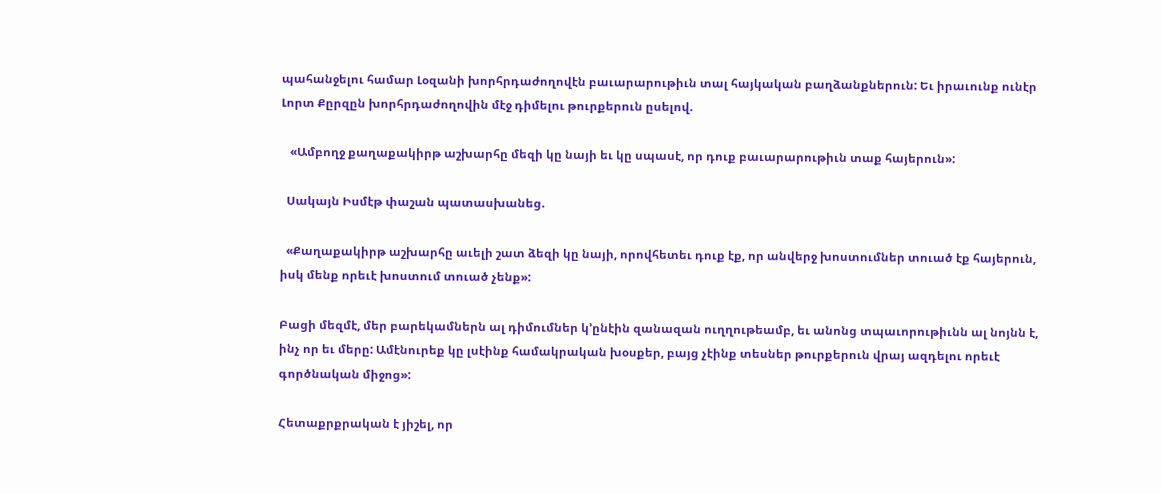պահանջելու համար Լօզանի խորհրդաժողովէն բաւարարութիւն տալ հայկական բաղձանքներուն: Եւ իրաւունք ունէր Լորտ Քըրզըն խորհրդաժողովին մէջ դիմելու թուրքերուն ըսելով.

   «Ամբողջ քաղաքակիրթ աշխարհը մեզի կը նայի եւ կը սպասէ, որ դուք բաւարարութիւն տաք հայերուն»:

  Սակայն Իսմէթ փաշան պատասխանեց.

  «Քաղաքակիրթ աշխարհը աւելի շատ ձեզի կը նայի, որովհետեւ դուք էք, որ անվերջ խոստումներ տուած էք հայերուն, իսկ մենք որեւէ խոստում տուած չենք»:

Բացի մեզմէ, մեր բարեկամներն ալ դիմումներ կ’ընէին զանազան ուղղութեամբ, եւ անոնց տպաւորութիւնն ալ նոյնն է, ինչ որ եւ մերը: Ամէնուրեք կը լսէինք համակրական խօսքեր, բայց չէինք տեսներ թուրքերուն վրայ ազդելու որեւէ գործնական միջոց»:

Հետաքրքրական է յիշել, որ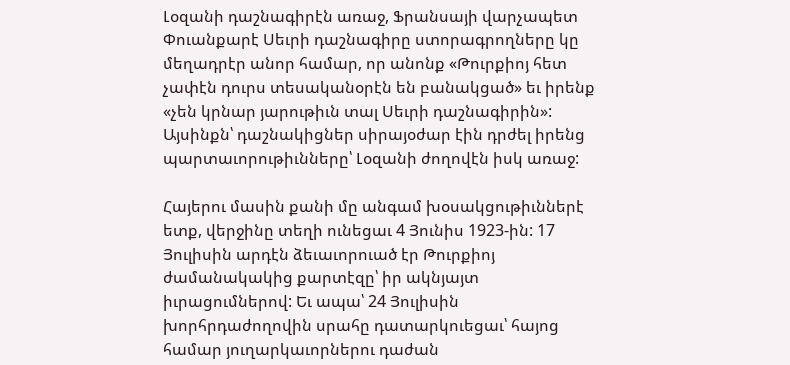Լօզանի դաշնագիրէն առաջ, Ֆրանսայի վարչապետ Փուանքարէ Սեւրի դաշնագիրը ստորագրողները կը մեղադրէր անոր համար, որ անոնք «Թուրքիոյ հետ չափէն դուրս տեսականօրէն են բանակցած» եւ իրենք «չեն կրնար յարութիւն տալ Սեւրի դաշնագիրին»: Այսինքն՝ դաշնակիցներ սիրայօժար էին դրժել իրենց պարտաւորութիւնները՝ Լօզանի ժողովէն իսկ առաջ:

Հայերու մասին քանի մը անգամ խօսակցութիւններէ ետք, վերջինը տեղի ունեցաւ 4 Յունիս 1923-ին: 17 Յուլիսին արդէն ձեւաւորուած էր Թուրքիոյ ժամանակակից քարտէզը՝ իր ակնյայտ իւրացումներով: Եւ ապա՝ 24 Յուլիսին խորհրդաժողովին սրահը դատարկուեցաւ՝ հայոց համար յուղարկաւորներու դաժան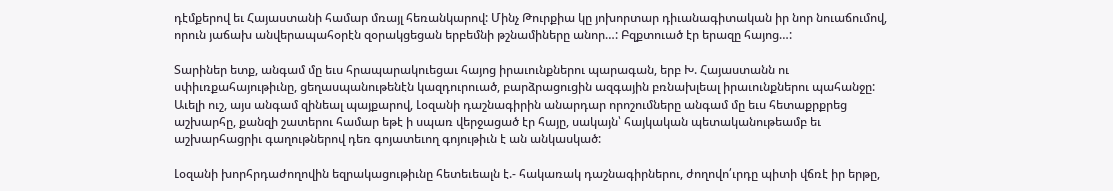դէմքերով եւ Հայաստանի համար մռայլ հեռանկարով: Մինչ Թուրքիա կը յոխորտար դիւանագիտական իր նոր նուաճումով, որուն յաճախ անվերապահօրէն զօրակցեցան երբեմնի թշնամիները անոր…: Բզքտուած էր երազը հայոց…:

Տարիներ ետք, անգամ մը եւս հրապարակուեցաւ հայոց իրաւունքներու պարագան, երբ Խ. Հայաստանն ու սփիւռքահայութիւնը, ցեղասպանութենէն կազդուրուած, բարձրացուցին ազգային բռնախլեալ իրաւունքներու պահանջը: Աւելի ուշ, այս անգամ զինեալ պայքարով, Լօզանի դաշնագիրին անարդար որոշումները անգամ մը եւս հետաքրքրեց աշխարհը, քանզի շատերու համար եթէ ի սպառ վերջացած էր հայը, սակայն՝ հայկական պետականութեամբ եւ աշխարհացրիւ գաղութներով դեռ գոյատեւող գոյութիւն է ան անկասկած:

Լօզանի խորհրդաժողովին եզրակացութիւնը հետեւեալն է.- հակառակ դաշնագիրներու, ժողովո՛ւրդը պիտի վճռէ իր երթը,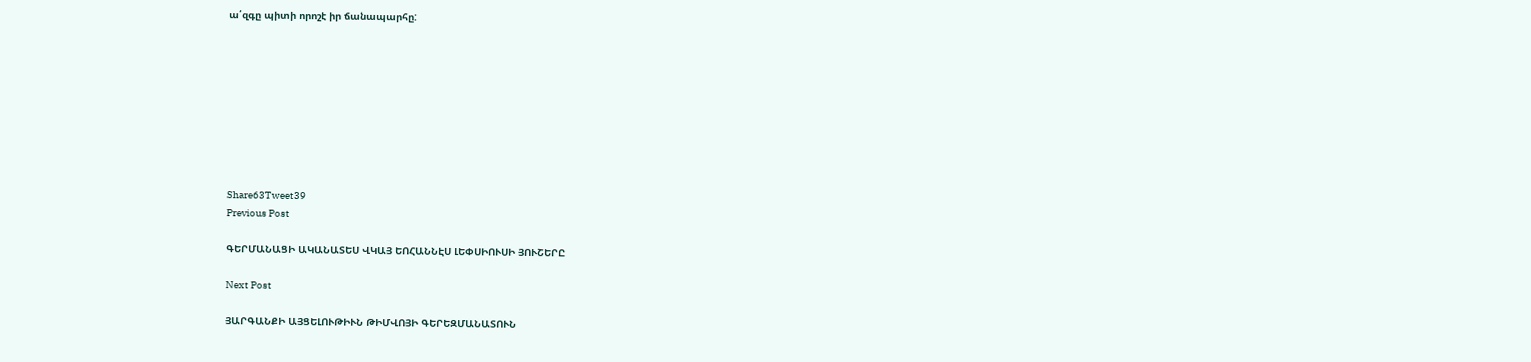ա՛զգը պիտի որոշէ իր ճանապարհը:









Share63Tweet39
Previous Post

ԳԵՐՄԱՆԱՑԻ ԱԿԱՆԱՏԵՍ ՎԿԱՅ ԵՈՀԱՆՆԷՍ ԼԵՓՍԻՈՒՍԻ ՅՈՒՇԵՐԸ

Next Post

ՅԱՐԳԱՆՔԻ ԱՅՑԵԼՈՒԹԻՒՆ ԹԻՄՎՈՅԻ ԳԵՐԵԶՄԱՆԱՏՈՒՆ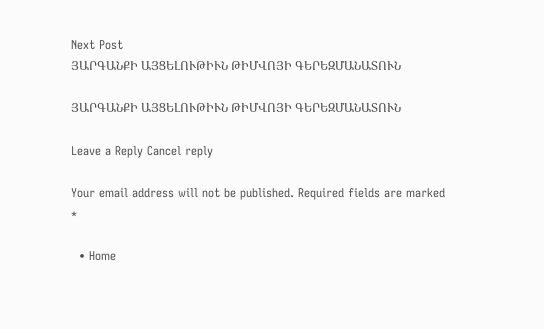Next Post
ՅԱՐԳԱՆՔԻ ԱՅՑԵԼՈՒԹԻՒՆ ԹԻՄՎՈՅԻ ԳԵՐԵԶՄԱՆԱՏՈՒՆ

ՅԱՐԳԱՆՔԻ ԱՅՑԵԼՈՒԹԻՒՆ ԹԻՄՎՈՅԻ ԳԵՐԵԶՄԱՆԱՏՈՒՆ

Leave a Reply Cancel reply

Your email address will not be published. Required fields are marked *

  • Home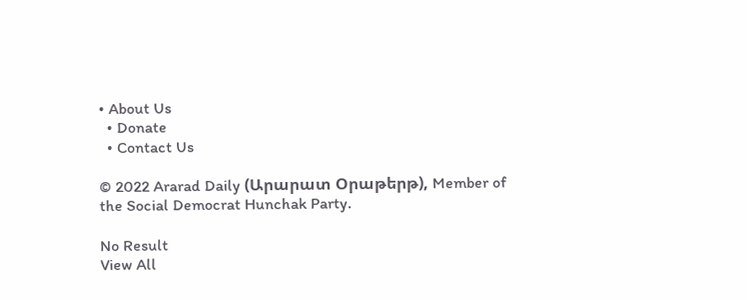• About Us
  • Donate
  • Contact Us

© 2022 Ararad Daily (Արարատ Օրաթերթ), Member of the Social Democrat Hunchak Party.

No Result
View All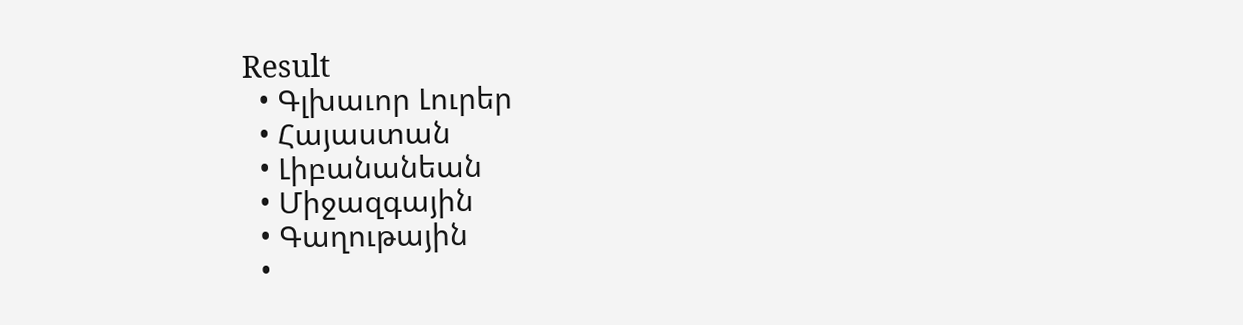Result
  • Գլխաւոր Լուրեր
  • Հայաստան
  • Լիբանանեան
  • Միջազգային
  • Գաղութային
  •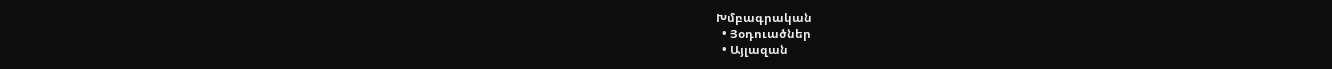Խմբագրական
  • Յօդուածներ
  • Այլազան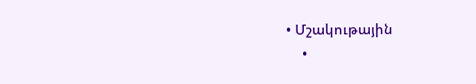• Մշակութային
    •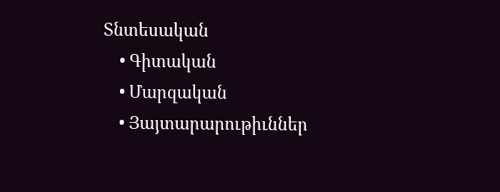Տնտեսական
    • Գիտական
    • Մարզական
    • Յայտարարութիւններ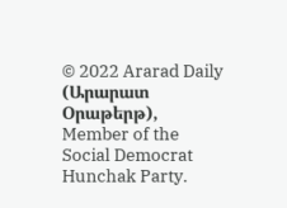© 2022 Ararad Daily (Արարատ Օրաթերթ), Member of the Social Democrat Hunchak Party.